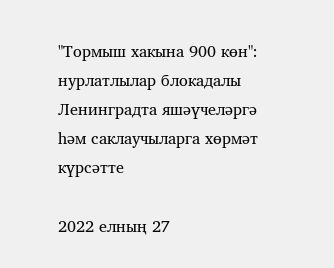"Тормыш хакына 900 көн": нурлатлылар блокадалы Ленинградта яшәүчеләргә һәм саклаучыларга хөрмәт күрсәтте

2022 елның 27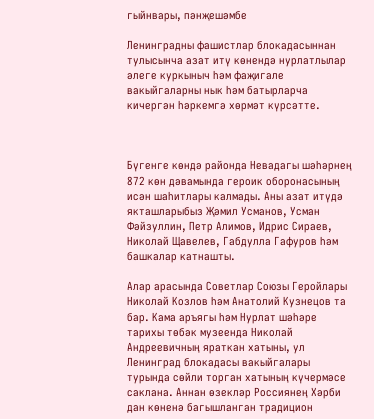гыйнвары, пәнҗешәмбе

Ленинградны фашистлар блокадасыннан тулысынча азат итү көнендә нурлатлылар әлеге куркыныч һәм фаҗигале вакыйгаларны нык һәм батырларча кичергән һәркемгә хөрмәт күрсәтте.



Бүгенге көндә районда Невадагы шәһәрнең 872 көн дәвамында героик оборонасының исән шаһитлары калмады. Аны азат итүдә якташларыбыз Җәмил Усманов, Усман Фәйзуллин, Петр Алимов, Идрис Сираев, Николай Щавелев, Габдулла Гафуров һәм башкалар катнашты.

Алар арасында Советлар Союзы Геройлары Николай Козлов һәм Анатолий Кузнецов та бар. Кама аръягы һәм Нурлат шәһәре тарихы төбәк музеенда Николай Андреевичның яраткан хатыны, ул Ленинград блокадасы вакыйгалары турында сөйли торган хатының күчермәсе саклана. Аннан өзекләр Россиянең Хәрби дан көненә багышланган традицион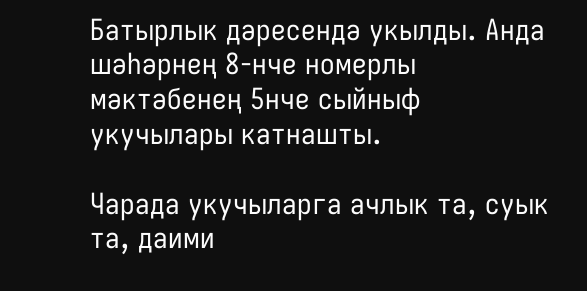Батырлык дәресендә укылды. Анда шәһәрнең 8-нче номерлы мәктәбенең 5нче сыйныф укучылары катнашты.

Чарада укучыларга ачлык та, суык та, даими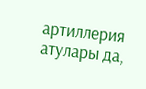артиллерия атулары да,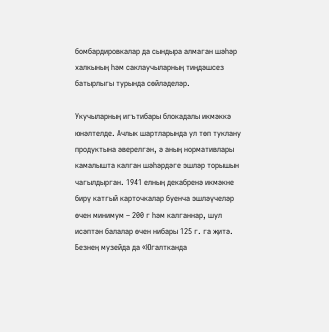бомбардировкалар да сындыра алмаган шәһәр халкының һәм саклаучыларның тиңдәшсез батырлыгы турында сөйләделәр.

Укучыларның игътибары блокадалы икмәккә юнәлтелде. Ачлык шартларында ул төп туклану продуктына әверелгән, ә аның нормативлары камалышта калган шәһәрдәге эшләр торышын чагылдырган. 1941 елның декабренә икмәкне бирү катгый карточкалар буенча эшләүчеләр өчен минимум – 200 г һәм калганнар, шул исәптән балалар өчен нибары 125 г. га җитә. Безнең музейда да «Югалтканда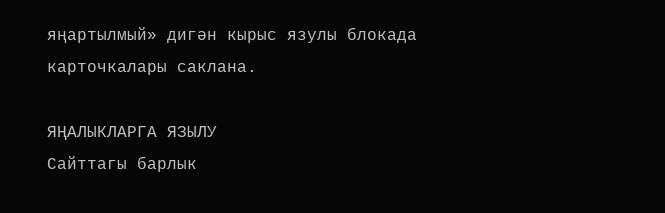яңартылмый» дигән кырыс язулы блокада карточкалары саклана.

ЯҢАЛЫКЛАРГА ЯЗЫЛУ
Сайттагы барлык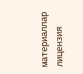материаллар лицензия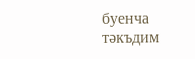буенча тәкъдим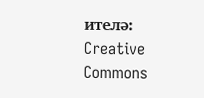ителә:
Creative Commons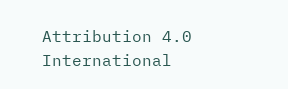Attribution 4.0 International